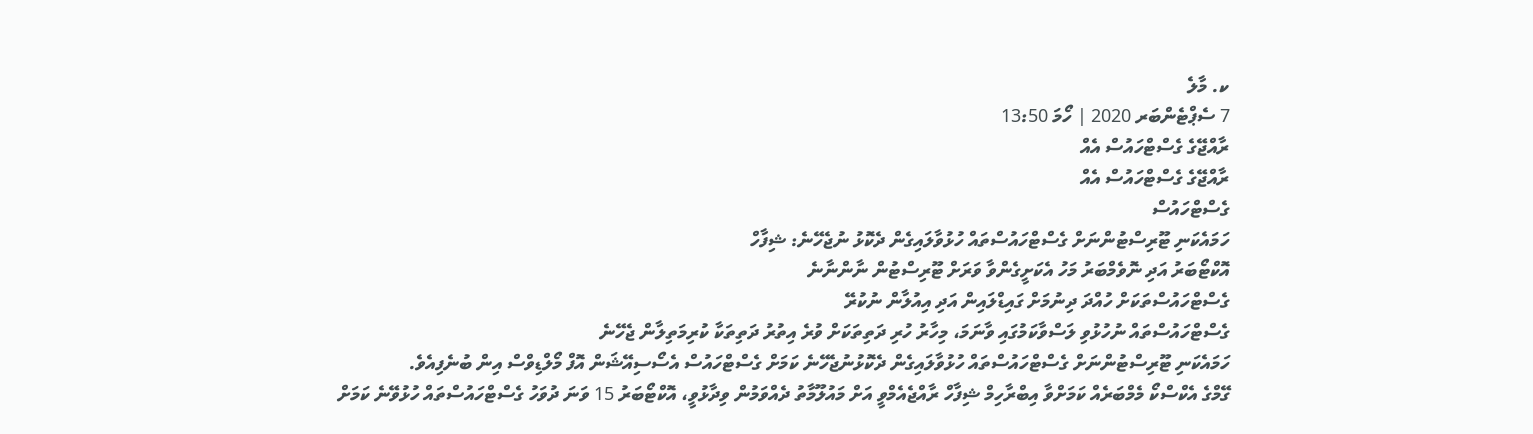ކ. މާލެ
7 ސެޕްޓެންބަރ 2020 | ހޯމަ 13:50
ރާއްޖޭގެ ގެސްޓްހައުސް އެއް
ރާއްޖޭގެ ގެސްޓްހައުސް އެއް
ގެސްޓްހައުސް
ހަމައެކަނި ޓޫރިސްޓުންނަށް ގެސްޓްހައުސްތައް ހުޅުވާލައިގެން ދެކޮޅު ނުޖެހޭނެ: ޝިފާހް
އޮކްޓޯބަރު އަދި ނޮވެމްބަރު މަހު އެކަށީގެންވާ ވަރަށް ޓޫރިސްޓުން ނާންނާނެ
ގެސްޓްހައުސްތަކަށް ހުއްދަ ދިނުމަށް ގައިޑްލައިން އަދި އިއުލާން ނުކުރޭ
ގެސްޓްހައުސްތައް ނުހުޅުވި ލަސްވާކަމުގައި ވާނަމަ، މިހާރު ހުރި ދަތިތަކަށް ވުރެ އިތުރު ދަތިތަކާ ކުރިމަތިލާން ޖެހޭނެ
ހަމައެކަނި ޓޫރިސްޓުންނަށް ގެސްޓްހައުސްތައް ހުޅުވާލައިގެން ދެކޮޅުނުޖެހޭނެ ކަމަށް ގެސްޓްހައުސް އެސޯސިއޭޝަން އޮފް މޯލްޑިވްސް އިން ބުނެފިއެވެ.
ގޭމްގެ އެކްސްކޯ މެމްބަރެއް ކަމަށްވާ އިބްރާހިމް ޝިފާހް ރާއްޖެއެމްވީ އަށް މައުލޫމާތު ދެއްވަމުން ވިދާޅުވީ، އޮކްޓޯބަރު 15 ވަނަ ދުވަހު ގެސްޓްހައުސްތައް ހުޅުވޭނެ ކަމަށް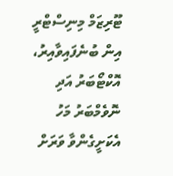ޓޫރިޒަމް މިނިސްޓްރީ އިން ބުނެފައިވާއިރު، އޮކްޓޯބަރު އަދި ނޮވެމްބަރު މަހު އެކަށީގެންވާ ވަރަށް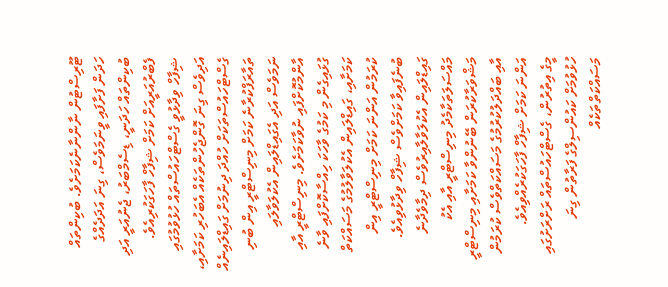ޓޫރިސްޓުން ނާންނާނެކަމަށެވެ. ބުކިންތައް ހަދަން ފަށާފައި ވީނަމަވެސް، ގިނަ އަދަދެއްގެ ބުކިންތައް ހަދަނީ، ޑިސެމްބަރު، ޖެނުއަރީ އަދި ފެބްރުއަރީއަށް ކަމަށް ޝިފާހް ފާހަގަކުރިއެވެ.
ޝިފާހް ވިދާޅުވީ ގެސްޓްހައުސްތައް ހުޅުވުމުގައި އަދިވެސް ގިނަ ގޮންޖެހުންތަކެއް އެބަހުރި ކަމަށާއި، ގެސްޓްހައުސްތަކަށް ހުއްދަ ދިނުމަށް ގައިޑްލައިނެއް ތައާރަފްކުރާނެ ކަމަށް މިނިސްޓްރީ އިން ބުނި ނަމަވެސް އަދި އެގައިޑްލައިން އެކުލަވާލައި އާންމުކޮށްފައި ނުވާކަމަށެވެ. މިނިސްޓްރީ އާއި ގުޅައިގެން މި ކަމުގެ ވާހަކަ ހިއްސާކޮށްފައި ވާނެ ކަމަށާއި، ގައިޑްލައިން އެކުލަވާލުމުގެ މަސައްކަތް ކުރަމުން އަންނަ ކަމަށް މިނިސްޓްރީ އިން ބުނެފައިވާ ކަމަށްވެސް ޝިފާހް ވިދާޅުވިއެވެ.
ގައިޑްލައިން އެކުލަވާލާއިރުވެސް ދިމާވެދާނެ މައްސަލަތަކާމެދު މިނިސްޓްރީ އާއި އެކު މަޝްވަރާކުރަން ބޭނުންވާ ކަމަށާއި މިނިސްޓްރީ އާއި ބައްދަލުކުރުމުގެ މަސައްކަތްވެސް ކުރަމުން އަންނަ ކަމަށް ޝިފާހް ފާހަގަކުރެއްވިއެވެ.
މީގެ އިތުރުން، ގެސްޓްހައުސްތައް ރަށްރަށުގައި ހުޅުވުމަށް ކައުންސިލްގެ ފަރާތުން ގިނަ މަސައްކަތްތަކެއް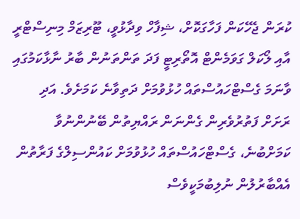ކުރަން ޖެހޭކަން ފަހާގަކޮށް، ޝިފާހް ވިދާޅުވީ، ޓޫރިޒަމް މިނިސްޓްރީ އާއި ލޯކަލް ގަވަމެންޓް އޮތޯރިޓީ ފަދަ ތަންތަނުން ބާރު ނާޅާކަމުގައި ވާނަމަ ގެސްޓްހައުސްތައް ހުޅުވުމަށް ދަތިވާނެ ކަމަށެވެ. އަދި ރަށަށް ފަތުރުވެރިން ގެންނަން ރައްޔިތުން ބޭނުންނުވާ ކަމަށްބުނެ، ގެސްޓްހައުސްތައް ހުޅުވުމަށް ކައުންސިލްގެ ފަރާތުން އެއްބާރުލުން ނުލިބުމަކީވެސް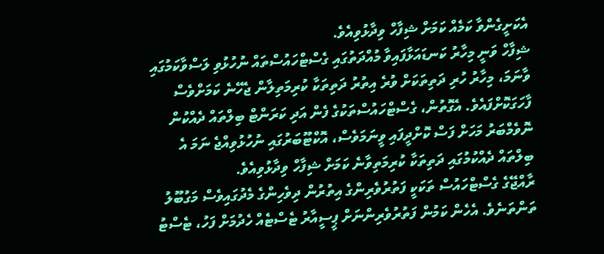އެކަށީގެންވާ ކަމެއް ކަމަށް ޝިފާހް ވިދާޅުވިއެވެ.
ޝިފާހް ވަނީ މިހާރު ކަނޑައަޅާފައިވާ މުއްދަތުގައި ގެސްޓްހައުސްތައް ނުހުޅުވި ލަސްވާކަމުގައި ވާނަމަ، މިހާރު ހުރި ދަތިތަކަށް ވުރެ އިތުރު ދަތިތަކާ ކުރިމަތިލާން ޖެހޭނެ ކަމަށްވެސް ފާހަގަކޮށްފައެވެ. އެގޮތުން، ގެސްޓްހައުސްތަކުގެ ފެން އަދި ކަރަންޓް ބިލްތައް ދެއްކުން ނޮވެމްބަރު މަހަށް ފަސް ކޮށްދީފައި ވީނަމަވެސް، އޮކްޓޫބަރުގައި ނުހުޅުވިއްޖެ ނަމަ އެ ބިލްތައް ދެއްކުމުގައި ދަތިތަކާ ކުރިމަތިވާނެ ކަމަށް ޝިފާހް ވިދާޅުވިއެވެ.
ރާއްޖޭގެ ގެސްޓްހައުސް ތަކަކީ ފަތުރުވެރިންގެ އިތުރުން ދިވެހިންގެ މެދުގައިވެސް މަގުބޫލު ތަންތަނެވެ. އެހެން ކަމުން ފަތުރުވެރިންނަށް ޕީސީއާރު ޓެސްޓެއް ހެދުމަށް ފަހު، ޓެސްޓު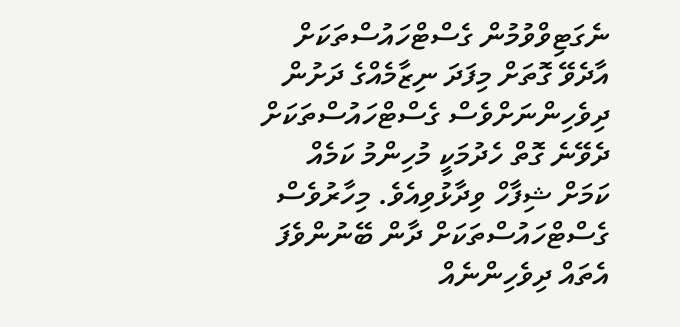ނެގަޓިވްވުމުން ގެސްޓްހައުސްތަކަށް އާދެވޭ ގޮތަށް މިފަދަ ނިޒާމެއްގެ ދަށުން ދިވެހިންނަށްވެސް ގެސްޓްހައުސްތަކަށް ދެވޭނެ ގޮތް ހެދުމަކީ މުހިންމު ކަމެއް ކަމަށް ޝިފާހް ވިދާޅުވިއެވެ. މިހާރުވެސް ގެސްޓްހައުސްތަކަށް ދާން ބޭނުންވެފަ އެތައް ދިވެހިންނެއް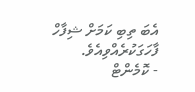އެބަ ތިބި ކަމަށް ޝިފާހް ފާހަގަކުރެއްވިއެވެ.
- ކޮމެންޓް